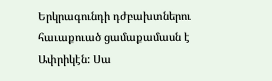Երկրագունդի դժբախտներու հաւաքուած ցամաքամասն է Ափրիկէն: Սա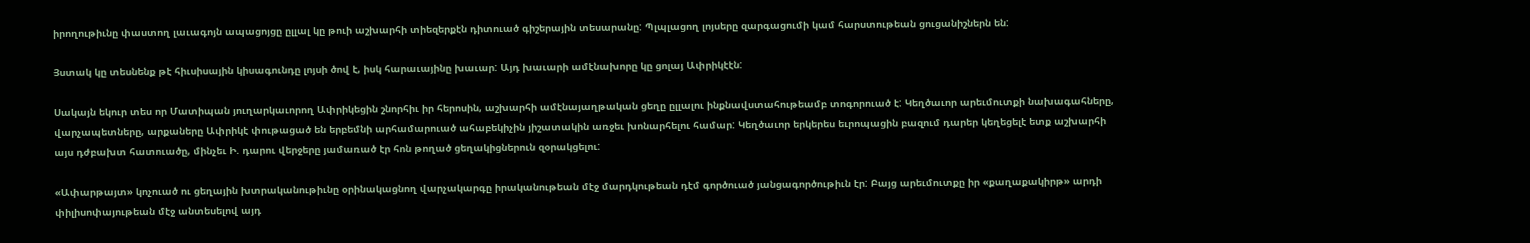իրողութիւնը փաստող լաւագոյն ապացոյցը ըլլալ կը թուի աշխարհի տիեզերքէն դիտուած գիշերային տեսարանը: Պլպլացող լոյսերը զարգացումի կամ հարստութեան ցուցանիշներն են:

Յստակ կը տեսնենք թէ հիւսիսային կիսագունդը լոյսի ծով է, իսկ հարաւայինը խաւար: Այդ խաւարի ամէնախորը կը ցոլայ Ափրիկէէն:

Սակայն եկուր տես որ Մատիպան յուղարկաւորող Ափրիկեցին շնորհիւ իր հերոսին, աշխարհի ամէնայաղթական ցեղը ըլլալու ինքնավստահութեամբ տոգորուած է: Կեղծաւոր արեւմուտքի նախագահները, վարչապետները, արքաները Ափրիկէ փութացած են երբեմնի արհամարուած ահաբեկիչին յիշատակին առջեւ խոնարհելու համար: Կեղծաւոր երկերես եւրոպացին բազում դարեր կեղեցելէ ետք աշխարհի այս դժբախտ հատուածը, մինչեւ Ի. դարու վերջերը յամառած էր հոն թողած ցեղակիցներուն զօրակցելու:

«Ափարթայտ» կոչուած ու ցեղային խտրականութիւնը օրինակացնող վարչակարգը իրականութեան մէջ մարդկութեան դէմ գործուած յանցագործութիւն էր: Բայց արեւմուտքը իր «քաղաքակիրթ» արդի փիլիսոփայութեան մէջ անտեսելով այդ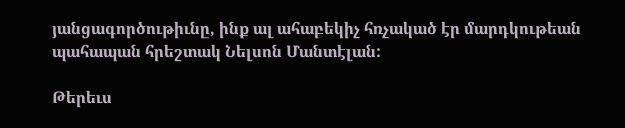յանցագործութիւնը, ինք ալ ահաբեկիչ հռչակած էր մարդկութեան պահապան հրեշտակ Նելսոն Մանտէլան:

Թերեւս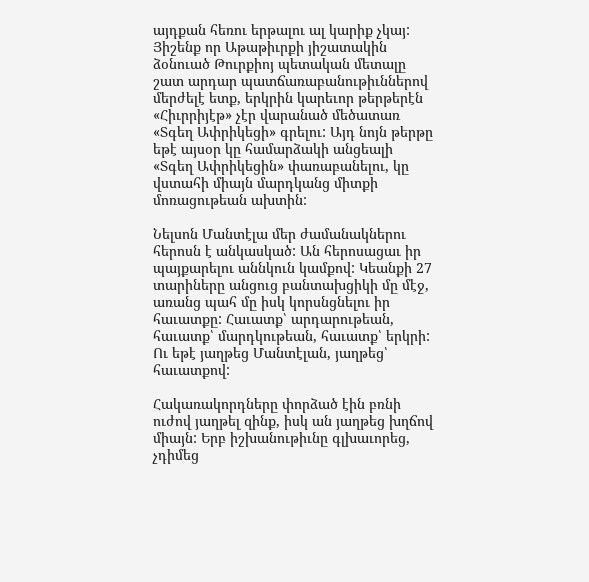այդքան հեռու երթալու ալ կարիք չկայ: Յիշենք որ Աթաթիւրքի յիշատակին ձօնուած Թուրքիոյ պետական մետալը շատ արդար պատճառաբանութիւններով մերժելէ ետք, երկրին կարեւոր թերթերէն «Հիւրրիյէթ» չէր վարանած մեծատառ «Տգեղ Ափրիկեցի» գրելու: Այդ նոյն թերթը եթէ այսօր կը համարձակի անցեալի «Տգեղ Ափրիկեցին» փառաբանելու, կը վստահի միայն մարդկանց միտքի մոռացութեան ախտին:

Նելսոն Մանտէլա մեր ժամանակներու հերոսն է անկասկած: Ան հերոսացաւ իր պայքարելու աննկուն կամքով: Կեանքի 27 տարիները անցուց բանտախցիկի մը մէջ, առանց պահ մը իսկ կորսնցնելու իր հաւատքը: Հաւատք՝ արդարութեան, հաւատք՝ մարդկութեան, հաւատք՝ երկրի: Ու եթէ յաղթեց Մանտէլան, յաղթեց՝ հաւատքով:

Հակառակորդները փորձած էին բռնի ուժով յաղթել զինք, իսկ ան յաղթեց խղճով միայն: Երբ իշխանութիւնը գլխաւորեց, չդիմեց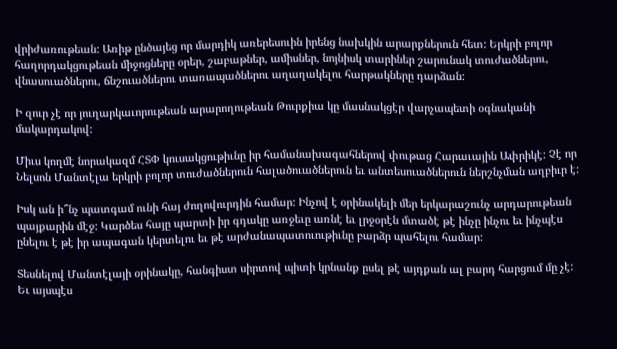վրիժառութեան: Առիթ ընծայեց որ մարդիկ առերեսուին իրենց նախկին արարքներուն հետ: Երկրի բոլոր հաղորդակցութեան միջոցները օրեր, շաբաթներ, ամիսներ, նոյնիսկ տարիներ շարունակ տուժածներու, վնասուածներու, ճնշուածներու տառապածներու աղաղակելու հարթակները դարձան:

Ի զուր չէ որ յուղարկաւորութեան արարողութեան Թուրքիա կը մասնակցէր վարչապետի օգնականի մակարդակով:

Միւս կողմէ նորակազմ ՀՏՓ կուսակցութիւնը իր համանախագահներով փութաց Հարաւային Ափրիկէ: Չէ որ Նելսոն Մանտէլա երկրի բոլոր տուժածներուն հալածուածներուն եւ անտեսուածներուն ներշնչման աղբիւր է:

Իսկ ան ի՞նչ պատգամ ունի հայ ժողովուրդին համար: Ինչով է օրինակելի մեր երկարաշունչ արդարութեան պայքարին մէջ: Կարծես հայը պարտի իր գդակը առջեւը առնէ եւ լրջօրէն մտածէ թէ ինչը ինչու եւ ինչպէս ընելու է թէ իր ապագան կերտելու եւ թէ արժանապատուութիւնը բարձր պահելու համար:

Տեսնելով Մանտէլայի օրինակը, հանգիստ սիրտով պիտի կրնանք ըսել թէ այդքան ալ բարդ հարցում մը չէ: Եւ այսպէս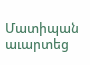Մատիպան աւարտեց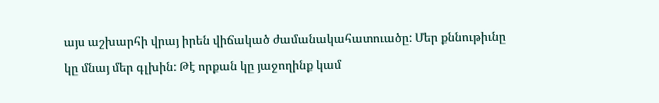այս աշխարհի վրայ իրեն վիճակած ժամանակահատուածը: Մեր քննութիւնը կը մնայ մեր գլխին: Թէ որքան կը յաջողինք կամ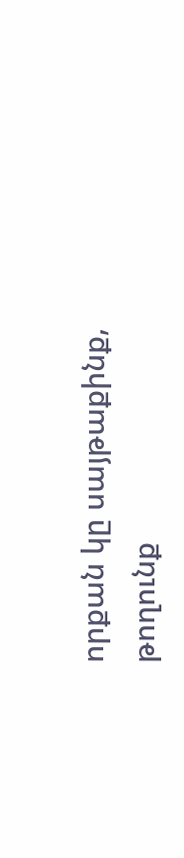որքան կը սայթաքինք, թողունք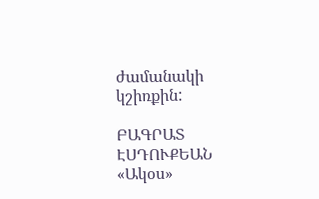ժամանակի կշիռքին:

ԲԱԳՐԱՏ ԷՍԴՈՒՔԵԱՆ
«Ակօս»